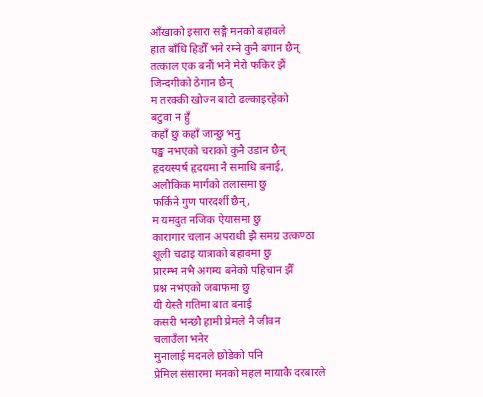आँखाको इसारा सङ्गै मनको बहावले
हात बाँधि हिडौँ भने रम्ने कुनै बगान छैन्
तत्काल एक बनौं भने मेरो फकिर झैं
जिन्दगीको ठेगान छैन्
म तरक्की खोज्न बाटो ढल्काइरहेको
बटुवा न हुँ
कहाँ छु कहाँ जान्छु भनु
पङ्ख नभएको चराको कुनै उडान छैन्
हृदयस्पर्ष हृदयमा नै समाधि बनाई,
अलौकिक मार्गको तलासमा छु
फर्किने गुण पारदर्शी छैन्,
म यमदुत नजिक ऐयासमा छु
कारागार चलान अपराधी झै समग्र उत्कण्ठा
शूली चढाइ यात्राको बहावमा छु
प्रारम्भ नभै अगम्य बनेको पहिचान झैँ
प्रश्न नभएको जबाफमा छु
यी येस्तै गतिमा बात बनाई
कसरी भन्छौ हामी प्रेमले नै जीवन
चलाउँला भनेर
मुनालाई मदनले छोडेको पनि
प्रेमिल संसारमा मनको महल मायाकै दरबारले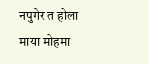नपुगेर त होला
माया मोहमा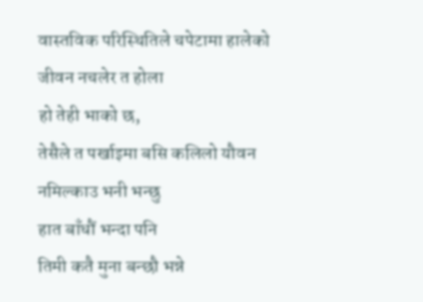वास्तविक परिस्थितिले चपेटामा हालेको
जीवन नचलेर त होला
हो तेही भाको छ,
तेसैले त पर्खाइमा बसि कलिलो यौवन
नमिल्काउ भनी भन्छु
हात बाँधौं भन्दा पनि
तिमी कतै मुना बन्छौ भन्ने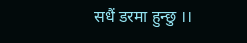सधैं डरमा हुन्छु ।।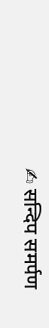✍ सन्दिप समर्पण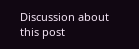Discussion about this post